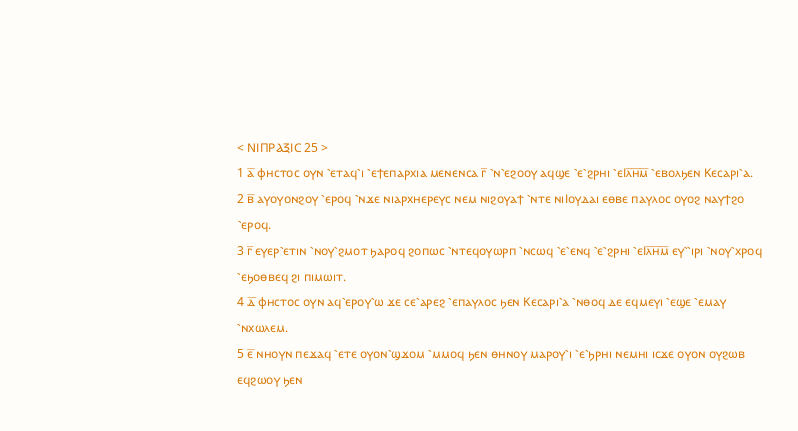< ⲚⲒⲠⲢⲀⲜⲒⲤ 25 >
1 ⲁ̅ ⲫⲏⲥⲧⲟⲥ ⲟⲩⲛ ⳿ⲉⲧⲁϥ⳿ⲓ ⳿ⲉϯⲉⲡⲁⲣⲭⲓⲁ ⲙⲉⲛⲉⲛⲥⲁ ⲅ̅ ⳿ⲛ⳿ⲉϩⲟⲟⲩ ⲁϥϣⲉ ⳿ⲉ⳿ϩⲣⲏⲓ ⳿ⲉⲒⲗ̅ⲏ̅ⲙ̅ ⳿ⲉⲃⲟⲗϧⲉⲛ Ⲕⲉⲥⲁⲣⲓ⳿ⲁ.
2 ⲃ̅ ⲁⲩⲟⲩⲟⲛϩⲟⲩ ⳿ⲉⲣⲟϥ ⳿ⲛϫⲉ ⲛⲓⲁⲣⲭⲏⲉⲣⲉⲩⲥ ⲛⲉⲙ ⲛⲓϩⲟⲩⲁϯ ⳿ⲛⲧⲉ ⲛⲓⲒⲟⲩⲇⲁⲓ ⲉⲑⲃⲉ ⲡⲁⲩⲗⲟⲥ ⲟⲩⲟϩ ⲛⲁⲩϯϩⲟ ⳿ⲉⲣⲟϥ.
3 ⲅ̅ ⲉⲩⲉⲣ⳿ⲉⲧⲓⲛ ⳿ⲛⲟⲩ⳿ϩⲙⲟⲧ ϧⲁⲣⲟϥ ϩⲟⲡⲱⲥ ⳿ⲛⲧⲉϥⲟⲩⲱⲣⲡ ⳿ⲛⲥⲱϥ ⳿ⲉ⳿ⲉⲛϥ ⳿ⲉ⳿ϩⲣⲏⲓ ⳿ⲉⲒⲗ̅ⲏ̅ⲙ̅ ⲉⲩ⳿⳿ⲓⲣⲓ ⳿ⲛⲟⲩ⳿ⲭⲣⲟϥ ⳿ⲉϧⲟⲑⲃⲉϥ ϩⲓ ⲡⲓⲙⲱⲓⲧ.
4 ⲇ̅ ⲫⲏⲥⲧⲟⲥ ⲟⲩⲛ ⲁϥ⳿ⲉⲣⲟⲩ⳿ⲱ ϫⲉ ⲥⲉ⳿ⲁⲣⲉϩ ⳿ⲉⲡⲁⲩⲗⲟⲥ ϧⲉⲛ Ⲕⲉⲥⲁⲣⲓ⳿ⲁ ⳿ⲛⲑⲟϥ ⲇⲉ ⲉϥⲙⲉⲩⲓ ⳿ⲉϣⲉ ⳿ⲉⲙⲁⲩ ⳿ⲛⲭⲱⲗⲉⲙ.
5 ⲉ̅ ⲛⲏⲟⲩⲛ ⲡⲉϫⲁϥ ⳿ⲉⲧⲉ ⲟⲩⲟⲛ⳿ϣϫⲟⲙ ⳿ⲙⲙⲟϥ ϧⲉⲛ ⲑⲏⲛⲟⲩ ⲙⲁⲣⲟⲩ⳿ⲓ ⳿ⲉ⳿ϧⲣⲏⲓ ⲛⲉⲙⲏⲓ ⲓⲥϫⲉ ⲟⲩⲟⲛ ⲟⲩϩⲱⲃ ⲉϥϩⲱⲟⲩ ϧⲉⲛ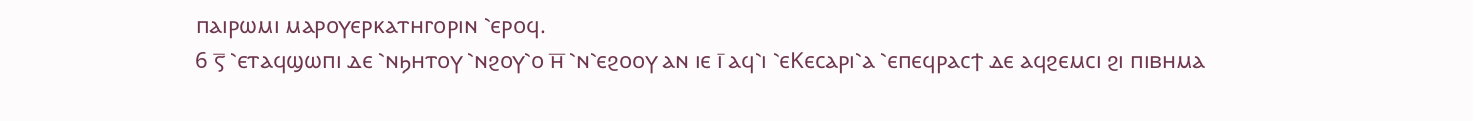ⲡⲁⲓⲣⲱⲙⲓ ⲙⲁⲣⲟⲩⲉⲣⲕⲁⲧⲏⲅⲟⲣⲓⲛ ⳿ⲉⲣⲟϥ.
6 ⲋ̅ ⳿ⲉⲧⲁϥϣⲱⲡⲓ ⲇⲉ ⳿ⲛϧⲏⲧⲟⲩ ⳿ⲛϩⲟⲩ⳿ⲟ ⲏ̅ ⳿ⲛ⳿ⲉϩⲟⲟⲩ ⲁⲛ ⲓⲉ ⲓ̅ ⲁϥ⳿ⲓ ⳿ⲉⲔⲉⲥⲁⲣⲓ⳿ⲁ ⳿ⲉⲡⲉϥⲣⲁⲥϯ ⲇⲉ ⲁϥϩⲉⲙⲥⲓ ϩⲓ ⲡⲓⲃⲏⲙⲁ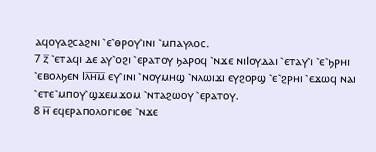ⲁϥⲟⲩⲁϩⲥⲁϩⲛⲓ ⳿ⲉ⳿ⲑⲣⲟⲩ⳿ⲓⲛⲓ ⳿ⲙⲡⲁⲩⲗⲟⲥ.
7 ⲍ̅ ⳿ⲉⲧⲁϥⲓ ⲇⲉ ⲁⲩ⳿ⲟϩⲓ ⳿ⲉⲣⲁⲧⲟⲩ ϧⲁⲣⲟϥ ⳿ⲛϫⲉ ⲛⲓⲒⲟⲩⲇⲁⲓ ⳿ⲉⲧⲁⲩ⳿ⲓ ⳿ⲉ⳿ϧⲣⲏⲓ ⳿ⲉⲃⲟⲗϧⲉⲛ Ⲓⲗ̅ⲏ̅ⲙ̅ ⲉⲩ⳿ⲓⲛⲓ ⳿ⲛⲟⲩⲙⲏϣ ⳿ⲛⲗⲱⲓϫⲓ ⲉⲩϩⲟⲣϣ ⳿ⲉ⳿ϩⲣⲏⲓ ⳿ⲉϫⲱϥ ⲛⲁⲓ ⳿ⲉⲧⲉ⳿ⲙⲡⲟⲩ⳿ϣϫⲉⲙϫⲟⲙ ⳿ⲛⲧⲁϩⲱⲟⲩ ⳿ⲉⲣⲁⲧⲟⲩ.
8 ⲏ̅ ⲉϥⲉⲣⲁⲡⲟⲗⲟⲅⲓⲥⲑⲉ ⳿ⲛϫⲉ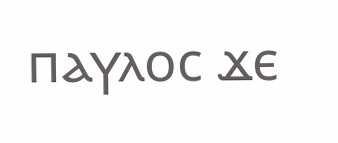ⲡⲁⲩⲗⲟⲥ ϫⲉ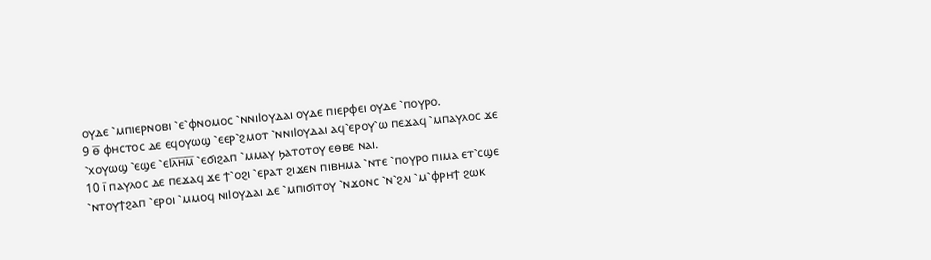ⲟⲩⲇⲉ ⳿ⲙⲡⲓⲉⲣⲛⲟⲃⲓ ⳿ⲉ⳿ⲫⲛⲟⲙⲟⲥ ⳿ⲛⲛⲓⲒⲟⲩⲇⲁⲓ ⲟⲩⲇⲉ ⲡⲓⲉⲣⲫⲉⲓ ⲟⲩⲇⲉ ⳿ⲡⲟⲩⲣⲟ.
9 ⲑ̅ ⲫⲏⲥⲧⲟⲥ ⲇⲉ ⲉϥⲟⲩⲱϣ ⳿ⲉⲉⲣ⳿ϩⲙⲟⲧ ⳿ⲛⲛⲓⲒⲟⲩⲇⲁⲓ ⲁϥ⳿ⲉⲣⲟⲩ⳿ⲱ ⲡⲉϫⲁϥ ⳿ⲙⲡⲁⲩⲗⲟⲥ ϫⲉ ⳿ⲭⲟⲩⲱϣ ⳿ⲉϣⲉ ⳿ⲉⲒⲗ̅ⲏ̅ⲙ̅ ⳿ⲉϭⲓϩⲁⲡ ⳿ⲙⲙⲁⲩ ϧⲁⲧⲟⲧⲟⲩ ⲉⲑⲃⲉ ⲛⲁⲓ.
10 ⲓ̅ ⲡⲁⲩⲗⲟⲥ ⲇⲉ ⲡⲉϫⲁϥ ϫⲉ ϯ⳿ⲟϩⲓ ⳿ⲉⲣⲁⲧ ϩⲓϫⲉⲛ ⲡⲓⲃⲏⲙⲁ ⳿ⲛⲧⲉ ⳿ⲡⲟⲩⲣⲟ ⲡⲓⲙⲁ ⲉⲧ⳿ⲥϣⲉ ⳿ⲛⲧⲟⲩϯϩⲁⲡ ⳿ⲉⲣⲟⲓ ⳿ⲙⲙⲟϥ ⲛⲓⲒⲟⲩⲇⲁⲓ ⲇⲉ ⳿ⲙⲡⲓϭⲓⲧⲟⲩ ⳿ⲛϫⲟⲛⲥ ⳿ⲛ⳿ϩⲗⲓ ⳿ⲙ⳿ⲫⲣⲏϯ ϩⲱⲕ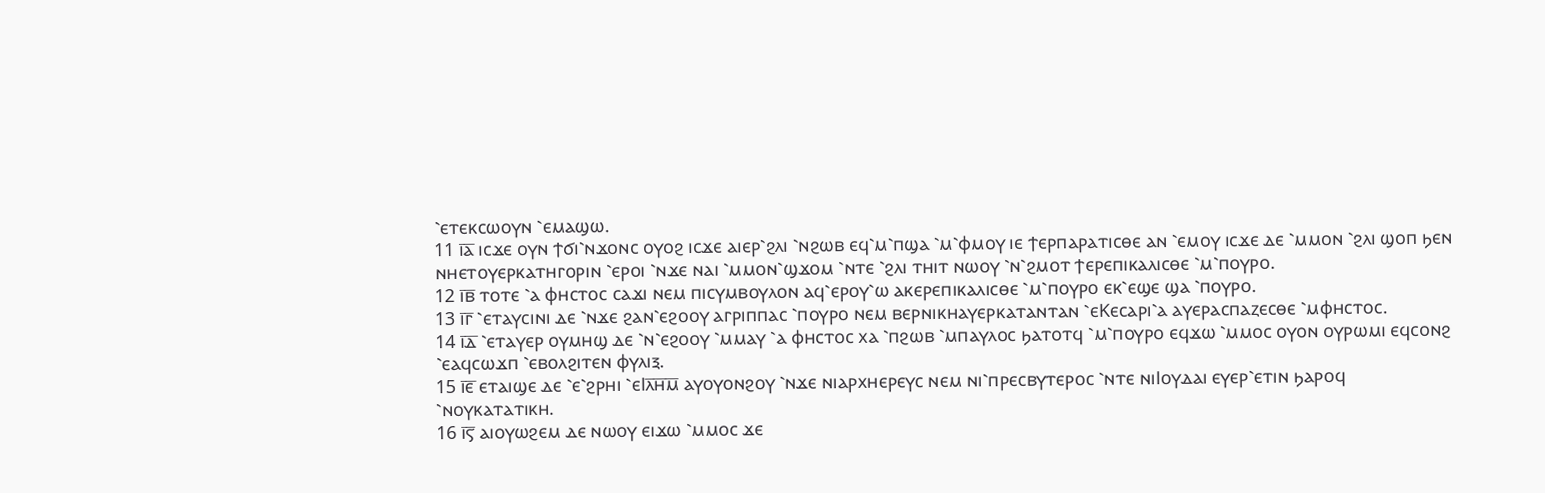⳿ⲉⲧⲉⲕⲥⲱⲟⲩⲛ ⳿ⲉⲙⲁϣⲱ.
11 ⲓ̅ⲁ̅ ⲓⲥϫⲉ ⲟⲩⲛ ϯϭⲓ⳿ⲛϫⲟⲛⲥ ⲟⲩⲟϩ ⲓⲥϫⲉ ⲁⲓⲉⲣ⳿ϩⲗⲓ ⳿ⲛϩⲱⲃ ⲉϥ⳿ⲙ⳿ⲡϣⲁ ⳿ⲙ⳿ⲫⲙⲟⲩ ⲓⲉ ϯⲉⲣⲡⲁⲣⲁⲧⲓⲥⲑⲉ ⲁⲛ ⳿ⲉⲙⲟⲩ ⲓⲥϫⲉ ⲇⲉ ⳿ⲙⲙⲟⲛ ⳿ϩⲗⲓ ϣⲟⲡ ϧⲉⲛ ⲛⲏⲉⲧⲟⲩⲉⲣⲕⲁⲧⲏⲅⲟⲣⲓⲛ ⳿ⲉⲣⲟⲓ ⳿ⲛϫⲉ ⲛⲁⲓ ⳿ⲙⲙⲟⲛ⳿ϣϫⲟⲙ ⳿ⲛⲧⲉ ⳿ϩⲗⲓ ⲧⲏⲓⲧ ⲛⲱⲟⲩ ⳿ⲛ⳿ϩⲙⲟⲧ ϯⲉⲣⲉⲡⲓⲕⲁⲗⲓⲥⲑⲉ ⳿ⲙ⳿ⲡⲟⲩⲣⲟ.
12 ⲓ̅ⲃ̅ ⲧⲟⲧⲉ ⳿ⲁ ⲫⲏⲥⲧⲟⲥ ⲥⲁϫⲓ ⲛⲉⲙ ⲡⲓⲥⲩⲙⲃⲟⲩⲗⲟⲛ ⲁϥ⳿ⲉⲣⲟⲩ⳿ⲱ ⲁⲕⲉⲣⲉⲡⲓⲕⲁⲗⲓⲥⲑⲉ ⳿ⲙ⳿ⲡⲟⲩⲣⲟ ⲉⲕ⳿ⲉϣⲉ ϣⲁ ⳿ⲡⲟⲩⲣⲟ.
13 ⲓ̅ⲅ̅ ⳿ⲉⲧⲁⲩⲥⲓⲛⲓ ⲇⲉ ⳿ⲛϫⲉ ϩⲁⲛ⳿ⲉϩⲟⲟⲩ ⲁⲅⲣⲓⲡⲡⲁⲥ ⳿ⲡⲟⲩⲣⲟ ⲛⲉⲙ ⲃⲉⲣⲛⲓⲕⲏⲁⲩⲉⲣⲕⲁⲧⲁⲛⲧⲁⲛ ⳿ⲉⲔⲉⲥⲁⲣⲓ⳿ⲁ ⲁⲩⲉⲣⲁⲥⲡⲁⲍⲉⲥⲑⲉ ⳿ⲙⲫⲏⲥⲧⲟⲥ.
14 ⲓ̅ⲇ̅ ⳿ⲉⲧⲁⲩⲉⲣ ⲟⲩⲙⲏϣ ⲇⲉ ⳿ⲛ⳿ⲉϩⲟⲟⲩ ⳿ⲙⲙⲁⲩ ⳿ⲁ ⲫⲏⲥⲧⲟⲥ ⲭⲁ ⳿ⲡϩⲱⲃ ⳿ⲙⲡⲁⲩⲗⲟⲥ ϧⲁⲧⲟⲧϥ ⳿ⲙ⳿ⲡⲟⲩⲣⲟ ⲉϥϫⲱ ⳿ⲙⲙⲟⲥ ⲟⲩⲟⲛ ⲟⲩⲣⲱⲙⲓ ⲉϥⲥⲟⲛϩ ⳿ⲉⲁϥⲥⲱϫⲡ ⳿ⲉⲃⲟⲗϩⲓⲧⲉⲛ ⲫⲩⲗⲓⲝ.
15 ⲓ̅ⲉ̅ ⲉⲧⲁⲓϣⲉ ⲇⲉ ⳿ⲉ⳿ϩⲣⲏⲓ ⳿ⲉⲒⲗ̅ⲏ̅ⲙ̅ ⲁⲩⲟⲩⲟⲛϩⲟⲩ ⳿ⲛϫⲉ ⲛⲓⲁⲣⲭⲏⲉⲣⲉⲩⲥ ⲛⲉⲙ ⲛⲓ⳿ⲡⲣⲉⲥⲃⲩⲧⲉⲣⲟⲥ ⳿ⲛⲧⲉ ⲛⲓⲒⲟⲩⲇⲁⲓ ⲉⲩⲉⲣ⳿ⲉⲧⲓⲛ ϧⲁⲣⲟϥ ⳿ⲛⲟⲩⲕⲁⲧⲁⲧⲓⲕⲏ.
16 ⲓ̅ⲋ̅ ⲁⲓⲟⲩⲱϩⲉⲙ ⲇⲉ ⲛⲱⲟⲩ ⲉⲓϫⲱ ⳿ⲙⲙⲟⲥ ϫⲉ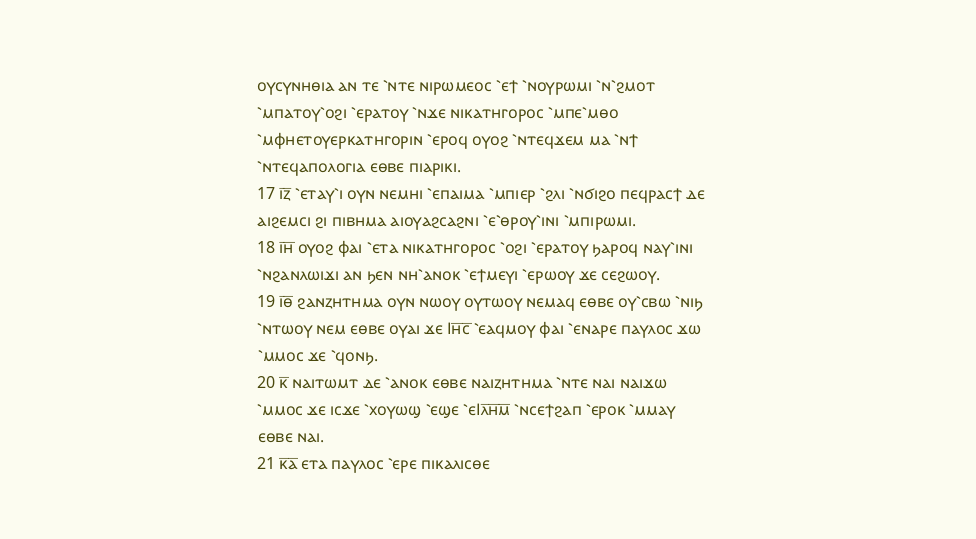ⲟⲩⲥⲩⲛⲏⲑⲓⲁ ⲁⲛ ⲧⲉ ⳿ⲛⲧⲉ ⲛⲓⲣⲱⲙⲉⲟⲥ ⳿ⲉϯ ⳿ⲛⲟⲩⲣⲱⲙⲓ ⳿ⲛ⳿ϩⲙⲟⲧ ⳿ⲙⲡⲁⲧⲟⲩ⳿ⲟϩⲓ ⳿ⲉⲣⲁⲧⲟⲩ ⳿ⲛϫⲉ ⲛⲓⲕⲁⲧⲏⲅⲟⲣⲟⲥ ⳿ⲙⲡⲉ⳿ⲙⲑⲟ ⳿ⲙⲫⲏⲉⲧⲟⲩⲉⲣⲕⲁⲧⲏⲅⲟⲣⲓⲛ ⳿ⲉⲣⲟϥ ⲟⲩⲟϩ ⳿ⲛⲧⲉϥϫⲉⲙ ⲙⲁ ⳿ⲛϯ ⳿ⲛⲧⲉϥⲁⲡⲟⲗⲟⲅⲓⲁ ⲉⲑⲃⲉ ⲡⲓⲁⲣⲓⲕⲓ.
17 ⲓ̅ⲍ̅ ⳿ⲉⲧⲁⲩ⳿ⲓ ⲟⲩⲛ ⲛⲉⲙⲏⲓ ⳿ⲉⲡⲁⲓⲙⲁ ⳿ⲙⲡⲓⲉⲣ ⳿ϩⲗⲓ ⳿ⲛϭⲓϩⲟ ⲡⲉϥⲣⲁⲥϯ ⲇⲉ ⲁⲓϩⲉⲙⲥⲓ ϩⲓ ⲡⲓⲃⲏⲙⲁ ⲁⲓⲟⲩⲁϩⲥⲁϩⲛⲓ ⳿ⲉ⳿ⲑⲣⲟⲩ⳿ⲓⲛⲓ ⳿ⲙⲡⲓⲣⲱⲙⲓ.
18 ⲓ̅ⲏ̅ ⲟⲩⲟϩ ⲫⲁⲓ ⳿ⲉⲧⲁ ⲛⲓⲕⲁⲧⲏⲅⲟⲣⲟⲥ ⳿ⲟϩⲓ ⳿ⲉⲣⲁⲧⲟⲩ ϧⲁⲣⲟϥ ⲛⲁⲩ⳿ⲓⲛⲓ ⳿ⲛϩⲁⲛⲗⲱⲓϫⲓ ⲁⲛ ϧⲉⲛ ⲛⲏ⳿ⲁⲛⲟⲕ ⳿ⲉϯⲙⲉⲩⲓ ⳿ⲉⲣⲱⲟⲩ ϫⲉ ⲥⲉϩⲱⲟⲩ.
19 ⲓ̅ⲑ̅ ϩⲁⲛⲍⲏⲧⲏⲙⲁ ⲟⲩⲛ ⲛⲱⲟⲩ ⲟⲩⲧⲱⲟⲩ ⲛⲉⲙⲁϥ ⲉⲑⲃⲉ ⲟⲩ⳿ⲥⲃⲱ ⳿ⲛⲓϧ ⳿ⲛⲧⲱⲟⲩ ⲛⲉⲙ ⲉⲑⲃⲉ ⲟⲩⲁⲓ ϫⲉ Ⲓⲏ̅ⲥ̅ ⳿ⲉⲁϥⲙⲟⲩ ⲫⲁⲓ ⳿ⲉⲛⲁⲣⲉ ⲡⲁⲩⲗⲟⲥ ϫⲱ ⳿ⲙⲙⲟⲥ ϫⲉ ⳿ϥⲟⲛϧ.
20 ⲕ̅ ⲛⲁⲓⲧⲱⲙⲧ ⲇⲉ ⳿ⲁⲛⲟⲕ ⲉⲑⲃⲉ ⲛⲁⲓⲍⲏⲧⲏⲙⲁ ⳿ⲛⲧⲉ ⲛⲁⲓ ⲛⲁⲓϫⲱ ⳿ⲙⲙⲟⲥ ϫⲉ ⲓⲥϫⲉ ⳿ⲭⲟⲩⲱϣ ⳿ⲉϣⲉ ⳿ⲉⲒⲗ̅ⲏ̅ⲙ̅ ⳿ⲛⲥⲉϯϩⲁⲡ ⳿ⲉⲣⲟⲕ ⳿ⲙⲙⲁⲩ ⲉⲑⲃⲉ ⲛⲁⲓ.
21 ⲕ̅ⲁ̅ ⲉⲧⲁ ⲡⲁⲩⲗⲟⲥ ⳿ⲉⲣⲉ ⲡⲓⲕⲁⲗⲓⲥⲑⲉ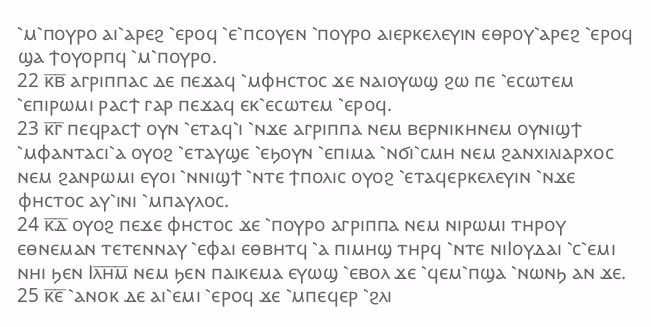⳿ⲙ⳿ⲡⲟⲩⲣⲟ ⲁⲓ⳿ⲁⲣⲉϩ ⳿ⲉⲣⲟϥ ⳿ⲉ⳿ⲡⲥⲟⲩⲉⲛ ⳿ⲡⲟⲩⲣⲟ ⲁⲓⲉⲣⲕⲉⲗⲉⲩⲓⲛ ⲉⲑⲣⲟⲩ⳿ⲁⲣⲉϩ ⳿ⲉⲣⲟϥ ϣⲁ ϯⲟⲩⲟⲣⲡϥ ⳿ⲙ⳿ⲡⲟⲩⲣⲟ.
22 ⲕ̅ⲃ̅ ⲁⲅⲣⲓⲡⲡⲁⲥ ⲇⲉ ⲡⲉϫⲁϥ ⳿ⲙⲫⲏⲥⲧⲟⲥ ϫⲉ ⲛⲁⲓⲟⲩⲱϣ ϩⲱ ⲡⲉ ⳿ⲉⲥⲱⲧⲉⲙ ⳿ⲉⲡⲓⲣⲱⲙⲓ ⲣⲁⲥϯ ⲅⲁⲣ ⲡⲉϫⲁϥ ⲉⲕ⳿ⲉⲥⲱⲧⲉⲙ ⳿ⲉⲣⲟϥ.
23 ⲕ̅ⲅ̅ ⲡⲉϥⲣⲁⲥϯ ⲟⲩⲛ ⳿ⲉⲧⲁϥ⳿ⲓ ⳿ⲛϫⲉ ⲁⲅⲣⲓⲡⲡⲁ ⲛⲉⲙ ⲃⲉⲣⲛⲓⲕⲏⲛⲉⲙ ⲟⲩⲛⲓϣϯ ⳿ⲙⲫⲁⲛⲧⲁⲥⲓ⳿ⲁ ⲟⲩⲟϩ ⳿ⲉⲧⲁⲩϣⲉ ⳿ⲉϧⲟⲩⲛ ⳿ⲉⲡⲓⲙⲁ ⳿ⲛϭⲓ⳿ⲥⲙⲏ ⲛⲉⲙ ϩⲁⲛⲭⲓⲗⲓⲁⲣⲭⲟⲥ ⲛⲉⲙ ϩⲁⲛⲣⲱⲙⲓ ⲉⲩⲟⲓ ⳿ⲛⲛⲓϣϯ ⳿ⲛⲧⲉ ϯⲡⲟⲗⲓⲥ ⲟⲩⲟϩ ⳿ⲉⲧⲁϥⲉⲣⲕⲉⲗⲉⲩⲓⲛ ⳿ⲛϫⲉ ⲫⲏⲥⲧⲟⲥ ⲁⲩ⳿ⲓⲛⲓ ⳿ⲙⲡⲁⲩⲗⲟⲥ.
24 ⲕ̅ⲇ̅ ⲟⲩⲟϩ ⲡⲉϫⲉ ⲫⲏⲥⲧⲟⲥ ϫⲉ ⳿ⲡⲟⲩⲣⲟ ⲁⲅⲣⲓⲡⲡⲁ ⲛⲉⲙ ⲛⲓⲣⲱⲙⲓ ⲧⲏⲣⲟⲩ ⲉⲑⲛⲉⲙⲁⲛ ⲧⲉⲧⲉⲛⲛⲁⲩ ⳿ⲉⲫⲁⲓ ⲉⲑⲃⲏⲧϥ ⳿ⲁ ⲡⲓⲙⲏϣ ⲧⲏⲣϥ ⳿ⲛⲧⲉ ⲛⲓⲒⲟⲩⲇⲁⲓ ⳿ⲥ⳿ⲉⲙⲓ ⲛⲏⲓ ϧⲉⲛ Ⲓⲗ̅ⲏ̅ⲙ̅ ⲛⲉⲙ ϧⲉⲛ ⲡⲁⲓⲕⲉⲙⲁ ⲉⲩⲱϣ ⳿ⲉⲃⲟⲗ ϫⲉ ⳿ϥⲉⲙ⳿ⲡϣⲁ ⳿ⲛⲱⲛϧ ⲁⲛ ϫⲉ.
25 ⲕ̅ⲉ̅ ⳿ⲁⲛⲟⲕ ⲇⲉ ⲁⲓ⳿ⲉⲙⲓ ⳿ⲉⲣⲟϥ ϫⲉ ⳿ⲙⲡⲉϥⲉⲣ ⳿ϩⲗⲓ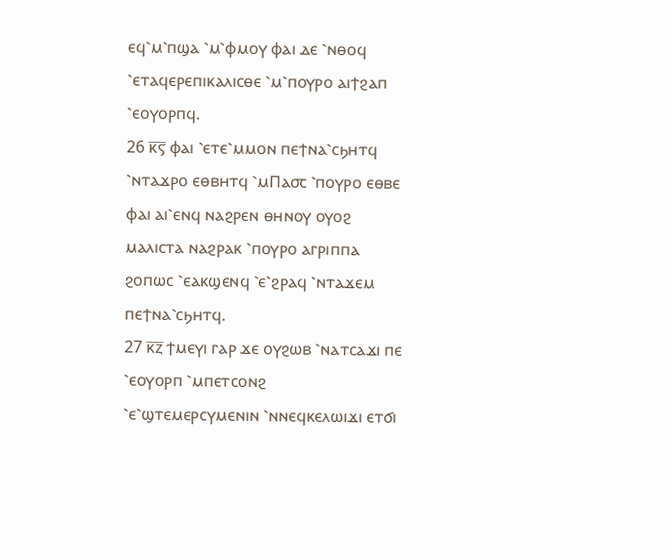ⲉϥ⳿ⲙ⳿ⲡϣⲁ ⳿ⲙ⳿ⲫⲙⲟⲩ ⲫⲁⲓ ⲇⲉ ⳿ⲛⲑⲟϥ ⳿ⲉⲧⲁϥⲉⲣⲉⲡⲓⲕⲁⲗⲓⲥⲑⲉ ⳿ⲙ⳿ⲡⲟⲩⲣⲟ ⲁⲓϯϩⲁⲡ ⳿ⲉⲟⲩⲟⲣⲡϥ.
26 ⲕ̅ⲋ̅ ⲫⲁⲓ ⳿ⲉⲧⲉ⳿ⲙⲙⲟⲛ ⲡⲉϯⲛⲁ⳿ⲥϧⲏⲧϥ ⳿ⲛⲧⲁϫⲣⲟ ⲉⲑⲃⲏⲧϥ ⳿ⲙⲠⲁ⳪ ⳿ⲡⲟⲩⲣⲟ ⲉⲑⲃⲉ ⲫⲁⲓ ⲁⲓ⳿ⲉⲛϥ ⲛⲁϩⲣⲉⲛ ⲑⲏⲛⲟⲩ ⲟⲩⲟϩ ⲙⲁⲗⲓⲥⲧⲁ ⲛⲁϩⲣⲁⲕ ⳿ⲡⲟⲩⲣⲟ ⲁⲅⲣⲓⲡⲡⲁ ϩⲟⲡⲱⲥ ⳿ⲉⲁⲕϣⲉⲛϥ ⳿ⲉ⳿ϩⲣⲁϥ ⳿ⲛⲧⲁϫⲉⲙ ⲡⲉϯⲛⲁ⳿ⲥϧⲏⲧϥ.
27 ⲕ̅ⲍ̅ ϯⲙⲉⲩⲓ ⲅⲁⲣ ϫⲉ ⲟⲩϩⲱⲃ ⳿ⲛⲁⲧⲥⲁϫⲓ ⲡⲉ ⳿ⲉⲟⲩⲟⲣⲡ ⳿ⲙⲡⲉⲧⲥⲟⲛϩ ⳿ⲉ⳿ϣⲧⲉⲙⲉⲣⲥⲩⲙⲉⲛⲓⲛ ⳿ⲛⲛⲉϥⲕⲉⲗⲱⲓϫⲓ ⲉⲧϭⲓ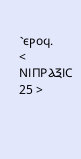⳿ⲉⲣⲟϥ.
< ⲚⲒⲠⲢⲀⲜⲒⲤ 25 >